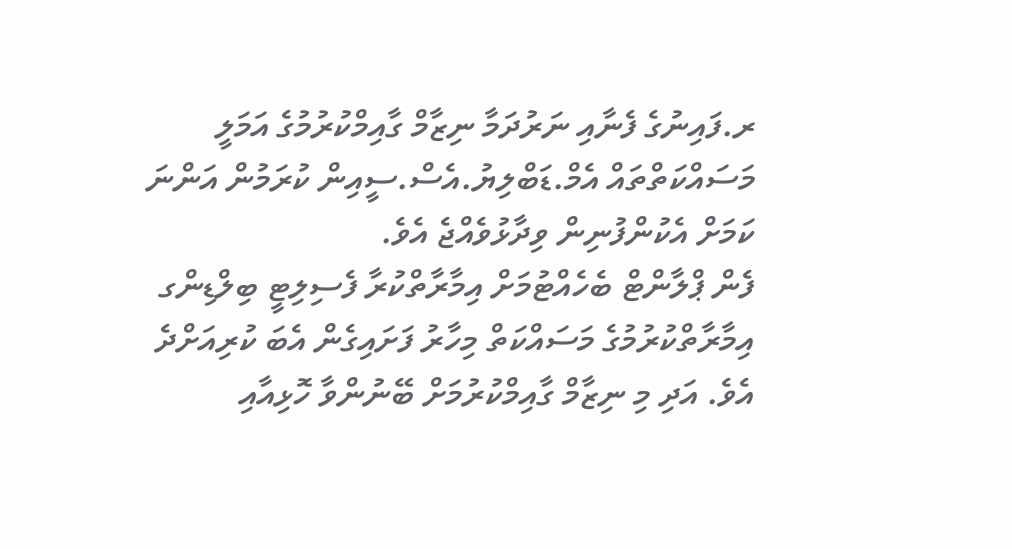ރ.ފައިނުގެ ފެނާއި ނަރުދަމާ ނިޒާމް ގާއިމްކުރުމުގެ އަމަލީ މަސައްކަތްތައް އެމް.ޑަބްލިޔު.އެސް.ސީއިން ކުރަމުން އަންނަ ކަމަށް އެކުންފުނިން ވިދާޅުވެއްޖެ އެވެ.
ފެން ޕްލާންޓް ބެހެއްޓުމަށް އިމާރާތްކުރާ ފެސިލިޓީ ބިލްޑިންގ އިމާރާތްކުރުމުގެ މަސައްކަތް މިހާރު ފަށައިގެން އެބަ ކުރިއަށްދެ އެވެ. އަދި މި ނިޒާމް ގާއިމްކުރުމަށް ބޭނުންވާ ހޮޅިއާއި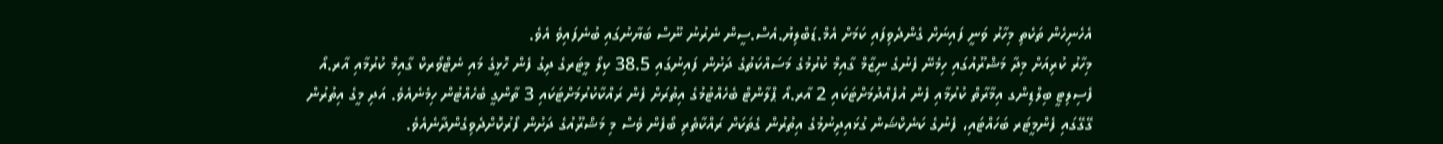އެހެނިހެން ތަކެތި މިހާރު ވަނީ ފައިނަށް ގެންދެވިފައި ކަމަށް އެމް.ޑަބްލިޔު.އެސް.ސީން ނެރުނު ނޫސް ބަޔާނުގައި ބުނެފައިވެ އެވެ.
މިހާރު ކުރިއަށް މިދާ މަޝްރޫއުގައި ހިމެނޭ ފެނުގެ ނިޒާމް ގާއިމް ކުރުމުގެ މަސައްކަތުގެ ދަށުން ފައިނުގައި 38.5 ކިލޯ މީޓަރގެ ދިގު ފެން ހޮޅީގެ މައި ނެޓްވޯރކް ގާއިމް ކުރުމާއި އާރ.އޯ ފެސިލިޓީ ބިލްޑިންގ އިމާރާތް ކުރުމާއި ފެން އުފެއްދުމަށްޓަކައި 2 އާރ.އޯ ޕްލާންޓް ބެހެއްޓުމުގެ އިތުރަށް ފެން ރައްކާކުރުމަށްޓަކައި 3 ތާންގީ ބެހެއްޓުން ހިމެނެއެވެ. އަދި މީގެ އިތުރުން ގޭގޭގައި ފެންމީޓަރ ބަހައްޓައި، ފެނުގެ ކަނެކްޝަން ގުޅައިދިނުމުގެ އިތުރުން ގެތަކަށް ރައްކާތެރި ބޯފެން ވެސް މި މަޝްރޫއުގެ ދަށުން ފޯރުކޮށްދެވިގެންދާނެއެވެ.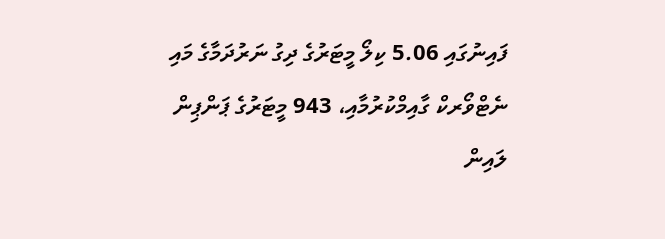ފައިނުގައި 5.06 ކިލޯ މީޓަރުގެ ދިގު ނަރުދަމާގެ މައި ނެޓްވޯރކް ގާއިމްކުރުމާއި، 943 މީޓަރުގެ ޕަންޕިން ލައިން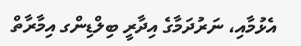އެޅުމާއި، ނަރުދަމާގެ އިދާރީ ބިލްޑިންގ އިމާރާތް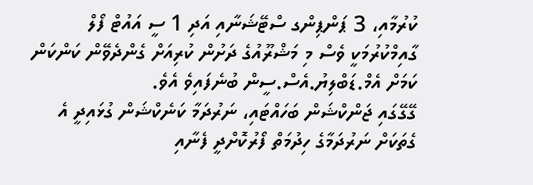ކުރުމާއި، 3 ޕަންޕިންގ ސްޓޭޝަނާއި އަދި 1 ސީ އައުޓް ފޯލް ގާއިމްކުރުމަކީ ވެސް މި މަޝްރޫއުގެ ދަށުން ކުރިއަށް ގެންދެވޭން ކަންކަން ކަމަށް އެމް.ޑަބްލިޔު.އެސް.ސީން ބުނެފައިވެ އެވެ.
ގޭގޭގައި ޖަންކްޝަން ބަހައްޓައި، ނަރުދަމާ ކަނެކްޝަން ގުޅައިދީ އެ ގެތަކަށް ނަރުދަމާގެ ހިދުމަތް ފޯރުކޮށްދީ ފެނާއި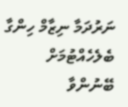ނަރުދަމާ ނިޒާމް ހިންގާ ބެލެހެއްޓުމަށް ބޭނުންވާ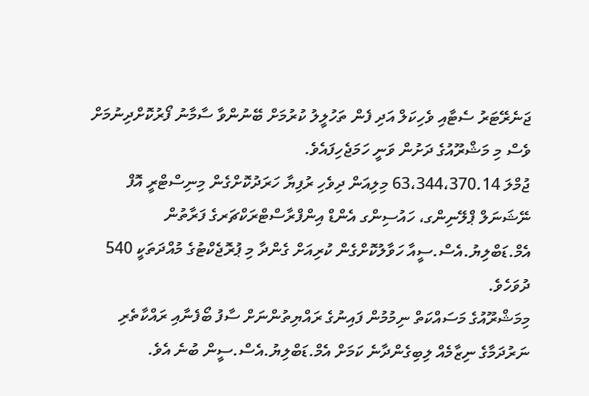ޖަނެރޭޓަރު ސެޓާއި ވެހިކަލް އަދި ފެން ތަހުލީލު ކުރުމަށް ބޭނުންވާ ސާމާނު ފޯރުކޮށްދިނުމަށް ވެސް މި މަޝްރޫއުގެ ދަށުން ވަނީ ހަމަޖެހިފައެވެ.
ޖުމްލަ 63،344،370.14 މިލިއަން ދިވެހި ރުފިޔާ ހަރަދުކޮށްގެން މިނިސްޓްރީ އޮފް ނޭޝަނަލް ޕްލޭނިންގ، ހައުސިންގ އެންޑް އިންފްރާސްޓްރަކްޗަރގެ ފަރާތުން އެމް.ޑަބްލިޔު.އެސް.ސީއާ ހަވާލުކޮށްގެން ކުރިއަށް ގެންދާ މި ޕުރޮޖެކްޓުގެ މުއްދަތަކީ 540 ދުވަހެވެ.
މިމަޝްރޫއުގެ މަސައްކަތް ނިމުމުން ފައިނުގެ ރައްޔިތުންނަށް ސާފު ބޯފެނާއި ރައްކާތެރި ނަރުދަމާގެ ނިޒާމެއް ލިބިގެންދާނެ ކަމަށް އެމް.ޑަބްލިޔު.އެސް.ސީން ބުނެ އެވެ.